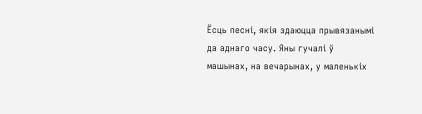Ёсць песні, якія здаюцца прывязанымі да аднаго часу. Яны гучалі ў машынах, на вечарынах, у маленькіх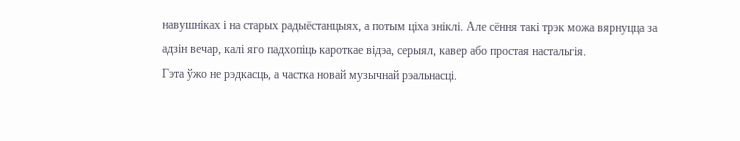навушніках і на старых радыёстанцыях, а потым ціха зніклі. Але сёння такі трэк можа вярнуцца за адзін вечар, калі яго падхопіць кароткае відэа, серыял, кавер або простая настальгія.
Гэта ўжо не рэдкасць, а частка новай музычнай рэальнасці.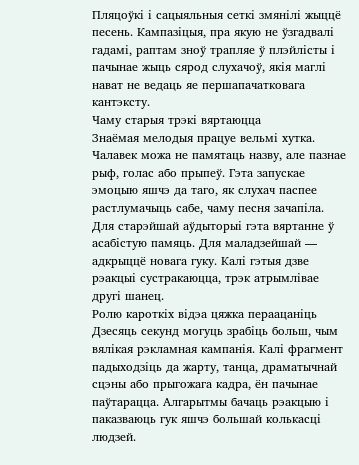Пляцоўкі і сацыяльныя сеткі змянілі жыццё песень. Кампазіцыя, пра якую не ўзгадвалі гадамі, раптам зноў трапляе ў плэйлісты і пачынае жыць сярод слухачоў, якія маглі нават не ведаць яе першапачатковага кантэксту.
Чаму старыя трэкі вяртаюцца
Знаёмая мелодыя працуе вельмі хутка. Чалавек можа не памятаць назву, але пазнае рыф, голас або прыпеў. Гэта запускае эмоцыю яшчэ да таго, як слухач паспее растлумачыць сабе, чаму песня зачапіла.
Для старэйшай аўдыторыі гэта вяртанне ў асабістую памяць. Для маладзейшай — адкрыццё новага гуку. Калі гэтыя дзве рэакцыі сустракаюцца, трэк атрымлівае другі шанец.
Ролю кароткіх відэа цяжка пераацаніць
Дзесяць секунд могуць зрабіць больш, чым вялікая рэкламная кампанія. Калі фрагмент падыходзіць да жарту, танца, драматычнай сцэны або прыгожага кадра, ён пачынае паўтарацца. Алгарытмы бачаць рэакцыю і паказваюць гук яшчэ большай колькасці людзей.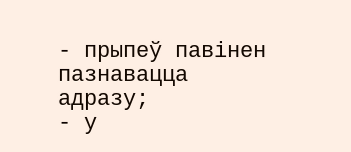- прыпеў павінен пазнавацца адразу;
- у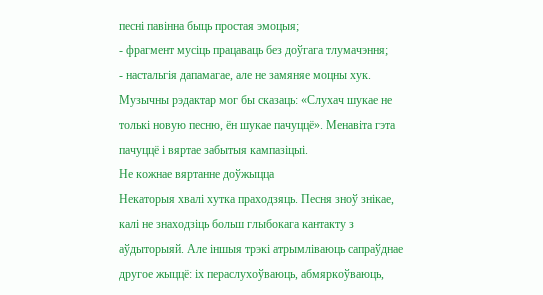песні павінна быць простая эмоцыя;
- фрагмент мусіць працаваць без доўгага тлумачэння;
- настальгія дапамагае, але не замяняе моцны хук.
Музычны рэдактар мог бы сказаць: «Слухач шукае не толькі новую песню, ён шукае пачуццё». Менавіта гэта пачуццё і вяртае забытыя кампазіцыі.
Не кожнае вяртанне доўжыцца
Некаторыя хвалі хутка праходзяць. Песня зноў знікае, калі не знаходзіць больш глыбокага кантакту з аўдыторыяй. Але іншыя трэкі атрымліваюць сапраўднае другое жыццё: іх пераслухоўваюць, абмяркоўваюць,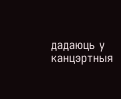дадаюць у канцэртныя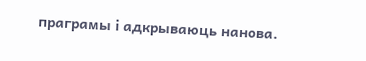праграмы і адкрываюць нанова.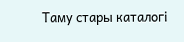Таму стары каталогі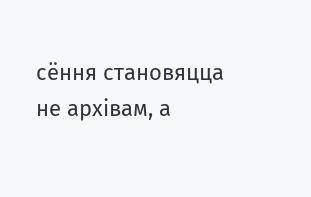сёння становяцца не архівам, а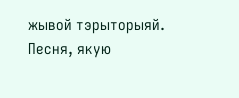жывой тэрыторыяй. Песня, якую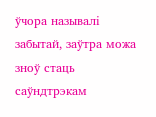ўчора называлі забытай, заўтра можа зноў стаць саўндтрэкам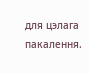для цэлага пакалення.